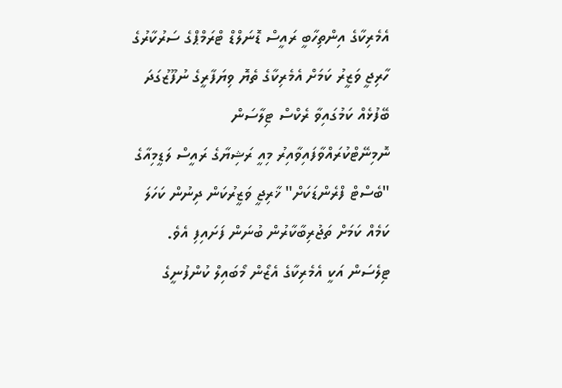އެމެރިކާގެ އިންތިހާބީ ރައީސް ޑޮނަލްޑް ޓްރަމްޕްގެ ސަރުކާރުގެ ހާރިޖީ ވަޒީރު ކަމަށް އެމެރިކާގެ ތެޔޮ ވިޔަފާރީގެ ނުފޫޒުގަދަ ބޭފުޅެއް ކަމުގައިވާ ރެކްސް ޓިލާސަން ނޮމިނޭޓްކުރައްވާފައިވާއިރު މިއީ ރަޝިޔާގެ ރައީސް ލަޑީމިއާގެ "ބެސްޓް ފްރެންޑަކަށް" ޚާރިޖީ ވަޒީރުކަން ދިނުން ކަހަލަ ކަމެއް ކަމަށް ތަޖުރިބާކާރުން ބުނަން ފަށައިފި އެވެ.
ޓިލެސަން އަކީ އެމެރިކާގެ އެޒޯން މޯބައިލް ކުންފުނީގެ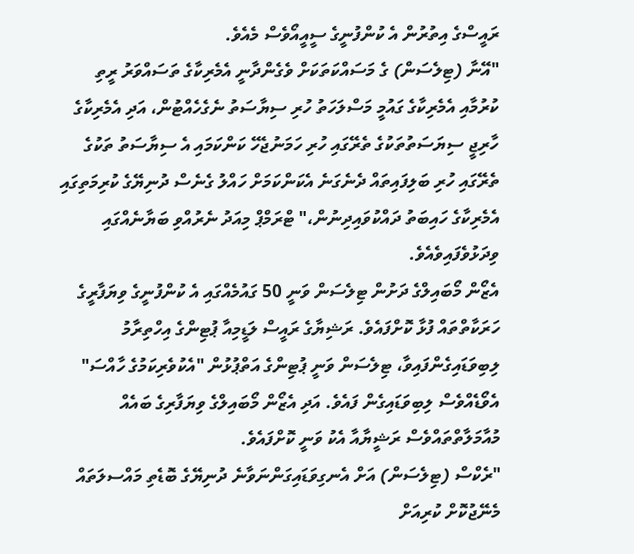ރައީސްގެ އިތުރުން އެ ކުންފުނީގެ ސީއީއޯވެސް މެއެވެ.
"އޭނާ (ޓިލެސަން) ގެ މަސައްކަތަކަށް ވެގެންދާނީ އެމެރިކާގެ ތަސައްވަރު ރީތި ކުރުމާއި އެމެރިކާގެ ގައުމީ މަސްލަހަތު ހުރި ސިޔާސަތު ނެގެހެއްޓުން، އަދި އެމެރިކާގެ ހާރިޖީ ސިޔަސަތުތަކުގެ ތެރޭގައި ހުރި ހަމަނުޖެހޭ ކަންކަމައި އެ ސިޔާސަތު ތަކުގެ ތެރޭގައި ހުރި ބަލިފައިތައް ދެނެގަނެ އެކަންކަމަށް ހައްލު ގެނެސް ދުނިޔޭގެ ކުރިމަތިގައި އެމެރިކާގެ ހައިބަތު ދައްކުވައިދިނުން،" ޓްރަމްޕް މިއަދު ނެރުއްވި ބަޔާނެއްގައި ވިދަޅުވެފައިވެއެވެ.
އެޒޯން މޯބައިލްގެ ދަށުން ޓިލެސަން ވަނީ 50 ގައުމެއްގައި އެ ކުންފުނީގެ ވިޔަފާރީގެ ހަރަކާތްތައް ފުޅާ ކޮށްފައެވެ. ރަޝިޔާގެ ރައީސް ލަޑީމިއާ ޕުޓިންގެ އިހްތިރާމު ލިބިވަޑައިގެންފައިވާ، ޓިލެސަން ވަނީ ޕުޓިންގެ އަތްޕުޅުން "އެކުވެރިކަމުގެ ހާއްސަ" އެވޯޑެއްވެސް ލިބިވަޑައިގެން ފައެވެ. އަދި އެޒޯން މޯބައިލްގެ ވިޔަފާރިގެ ބައެއް މުއާމަލާތްތައްވެސް ރަޝީޔާއާ އެކު ވަނީ ކޮށްފައެވެ.
"ރެކްސް (ޓިލެސަން) އަށް އެނގިވަޑައިގަންނަވާނެ ދުނިޔޭގެ ބޮޑެތި މައްސލަތައް މެނޭޖުކޮށް ކުރިއަށް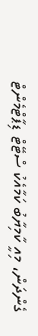ގެންދަން، މިއީ ކާމިޔާބު ކަމާއެކު ސްޓޭޓް ޑިޕާޓްމެންޓް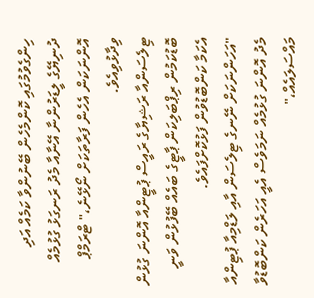ހިންގެވުމުގައި ކޮންމެހެން ބޭނުންވާ ކަމެއް އަދި ދުނިޔޭގެ ލީޑަރުންނާ އޭނާއާ މެދު ރަނގަޅު ގުޅުމެއް އޮންނަކަން އެހެން ފަރާތަކަށް ނޯޅޭނެ،" ޓްރަމްޕް ވިދާޅުވިއެވެ.
ޓިލެސަންއާ ރަޝިޔާގެ ރައީސް ޕުޓީންއާ އޮންނަ ގުޅުން ބޮޑުކަމުން ރިޕްބަލިކަން ޕާޓީގެ ބައެއް ބޭފުޅުން ވަނީ އެކަމާ ކަންބޮޑުވުން ފަޅުކޮށްފައެވެ.
"އަހަންނަކަށް ނޭނގެ ޓިލެސަން އާއި ލަޑްމިއާ ޕުޓިންއާ މެދު އޮންނަ ގުޅުމެއް ނަމަވެސް އެއީ އަހަރެން ކަންބޮޑުވާ މައްސަލައެއް،"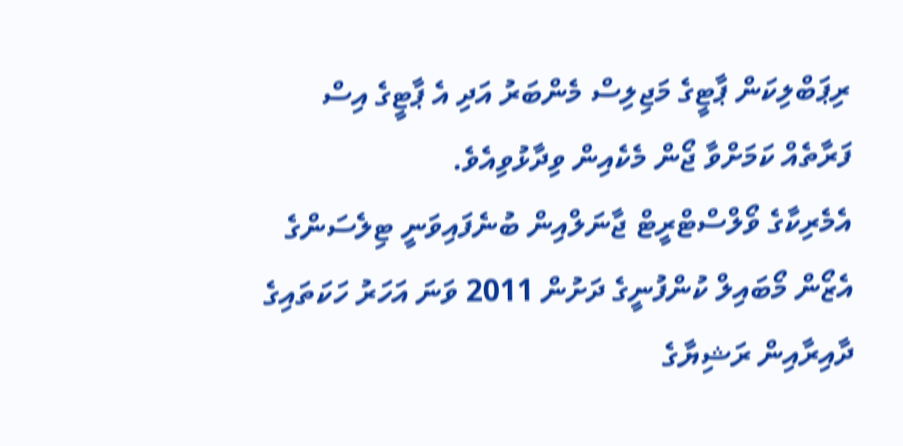ރިޕަބްލިކަން ޕާޓީގެ މަޖިލިސް މެންބަރު އަދި އެ ޕާޓީގެ އިސް ފަރާތެއް ކަމަށްވާ ޖޯން މެކެއިން ވިދާޅުވިއެވެ.
އެމެރިކާގެ ވޯލްސްޓްރީޓް ޖާނަލްއިން ބުނެފައިވަނީ ޓިލެސަންގެ އެޒޯން މޯބައިލް ކުންފުނީގެ ދަށުން 2011 ވަނަ އަހަރު ހަކަތައިގެ ދާއިރާއިން ރަޝިޔާގެ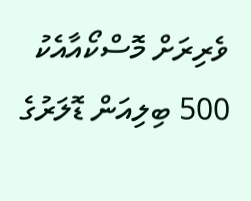ވެރިރަށް މޮސްކޯއާއެކު 500 ބިލިއަން ޑޮލަރުގެ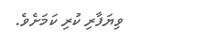ވިޔަފާރި ކުރި ކަމަށެވެ.